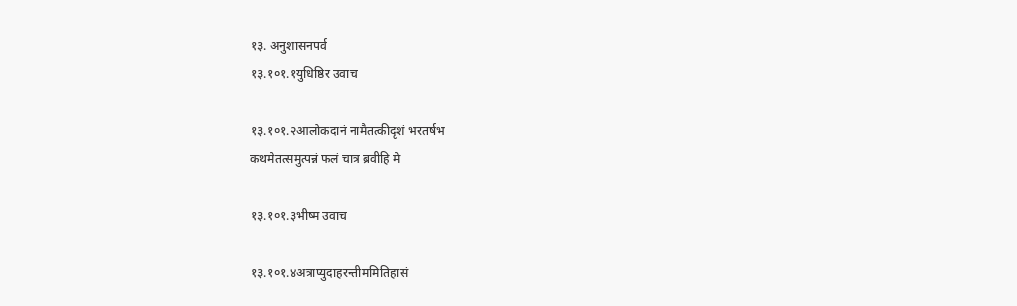१३. अनुशासनपर्व
१३.१०१.१युधिष्ठिर उवाच

१३.१०१.२आलोकदानं नामैतत्कीदृशं भरतर्षभ
कथमेतत्समुत्पन्नं फलं चात्र ब्रवीहि मे

१३.१०१.३भीष्म उवाच

१३.१०१.४अत्राप्युदाहरन्तीममितिहासं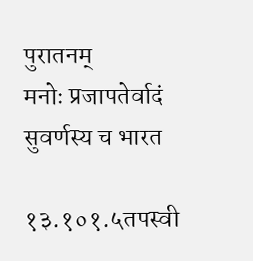पुरातनम्
मनोः प्रजापतेर्वादं सुवर्णस्य च भारत

१३.१०१.५तपस्वी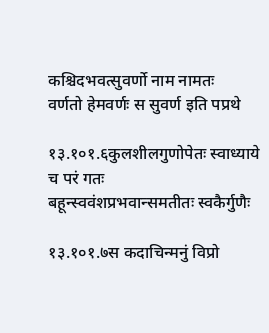कश्चिदभवत्सुवर्णो नाम नामतः
वर्णतो हेमवर्णः स सुवर्ण इति पप्रथे

१३.१०१.६कुलशीलगुणोपेतः स्वाध्याये च परं गतः
बहून्स्ववंशप्रभवान्समतीतः स्वकैर्गुणैः

१३.१०१.७स कदाचिन्मनुं विप्रो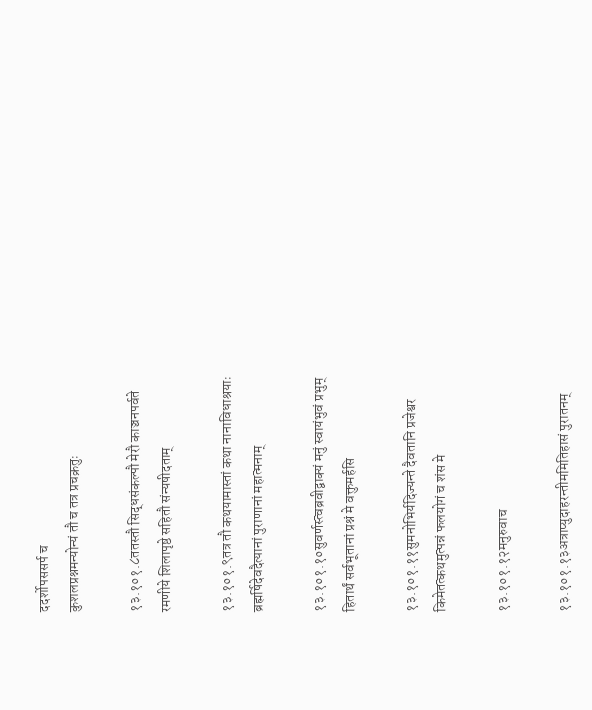ददर्शोपससर्प च
कुशलप्रश्नमन्योन्यं तौ च तत्र प्रचक्रतुः

१३.१०१.८ततस्तौ सिद्धसंकल्पौ मेरौ काञ्चनपर्वते
रमणीये शिलापृष्ठे सहितौ संन्यषीदताम्

१३.१०१.९तत्र तौ कथयामास्तां कथा नानाविधाश्रयाः
ब्रह्मर्षिदेवदैत्यानां पुराणानां महात्मनाम्

१३.१०१.१०सुवर्णस्त्वब्रवीद्वाक्यं मनुं स्वायंभुवं प्रभुम्
हितार्थं सर्वभूतानां प्रश्नं मे वक्तुमर्हसि

१३.१०१.११सुमनोभिर्यदिज्यन्ते दैवतानि प्रजेश्वर
किमेतत्कथमुत्पन्नं फलयोगं च शंस मे

१३.१०१.१२मनुरुवाच

१३.१०१.१३अत्राप्युदाहरन्तीममितिहासं पुरातनम्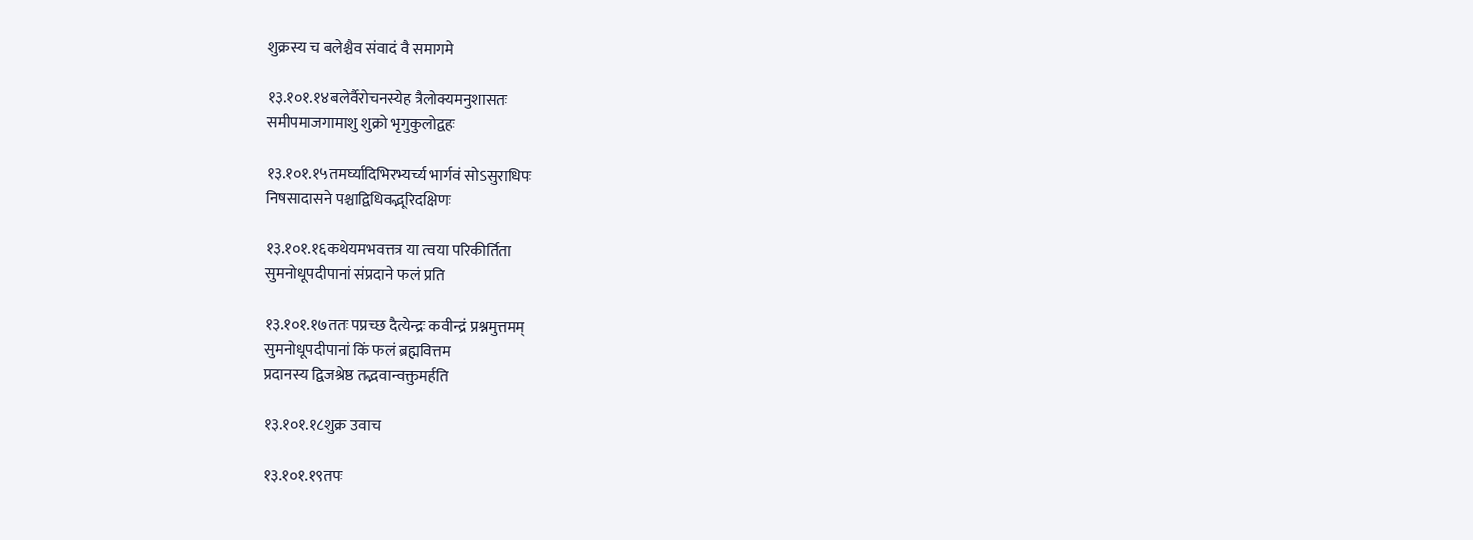शुक्रस्य च बलेश्चैव संवादं वै समागमे

१३.१०१.१४बलेर्वैरोचनस्येह त्रैलोक्यमनुशासतः
समीपमाजगामाशु शुक्रो भृगुकुलोद्वहः

१३.१०१.१५तमर्घ्यादिभिरभ्यर्च्य भार्गवं सोऽसुराधिपः
निषसादासने पश्चाद्विधिवद्भूरिदक्षिणः

१३.१०१.१६कथेयमभवत्तत्र या त्वया परिकीर्तिता
सुमनोधूपदीपानां संप्रदाने फलं प्रति

१३.१०१.१७ततः पप्रच्छ दैत्येन्द्रः कवीन्द्रं प्रश्नमुत्तमम्
सुमनोधूपदीपानां किं फलं ब्रह्मवित्तम
प्रदानस्य द्विजश्रेष्ठ तद्भवान्वक्तुमर्हति

१३.१०१.१८शुक्र उवाच

१३.१०१.१९तपः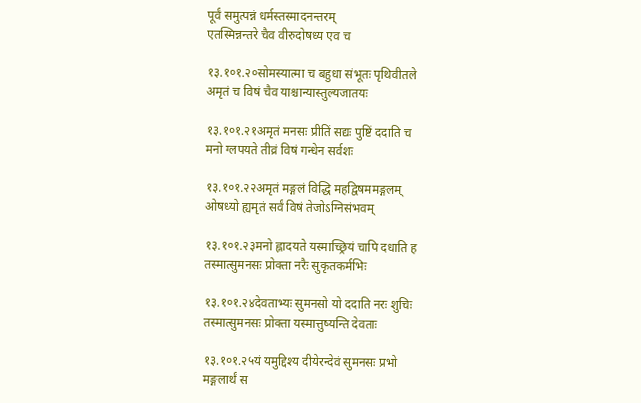पूर्वं समुत्पन्नं धर्मस्तस्मादनन्तरम्
एतस्मिन्नन्तरे चैव वीरुदोषध्य एव च

१३.१०१.२०सोमस्यात्मा च बहुधा संभूतः पृथिवीतले
अमृतं च विषं चैव याश्चान्यास्तुल्यजातयः

१३.१०१.२१अमृतं मनसः प्रीतिं सद्यः पुष्टिं ददाति च
मनो ग्लपयते तीव्रं विषं गन्धेन सर्वशः

१३.१०१.२२अमृतं मङ्गलं विद्धि महद्विषममङ्गलम्
ओषध्यो ह्यमृतं सर्वं विषं तेजोऽग्निसंभवम्

१३.१०१.२३मनो ह्लादयते यस्माच्छ्रियं चापि दधाति ह
तस्मात्सुमनसः प्रोक्ता नरैः सुकृतकर्मभिः

१३.१०१.२४देवताभ्यः सुमनसो यो ददाति नरः शुचिः
तस्मात्सुमनसः प्रोक्ता यस्मात्तुष्यन्ति देवताः

१३.१०१.२५यं यमुद्दिश्य दीयेरन्देवं सुमनसः प्रभो
मङ्गलार्थं स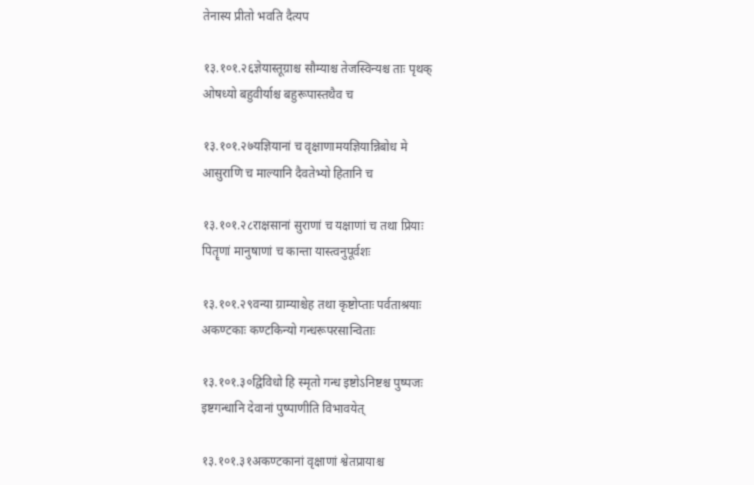तेनास्य प्रीतो भवति दैत्यप

१३.१०१.२६ज्ञेयास्तूग्राश्च सौम्याश्च तेजस्विन्यश्च ताः पृथक्
ओषध्यो बहुवीर्याश्च बहुरूपास्तथैव च

१३.१०१.२७यज्ञियानां च वृक्षाणामयज्ञियान्निबोध मे
आसुराणि च माल्यानि दैवतेभ्यो हितानि च

१३.१०१.२८राक्षसानां सुराणां च यक्षाणां च तथा प्रियाः
पितॄणां मानुषाणां च कान्ता यास्त्वनुपूर्वशः

१३.१०१.२९वन्या ग्राम्याश्चेह तथा कृष्टोप्ताः पर्वताश्रयाः
अकण्टकाः कण्टकिन्यो गन्धरूपरसान्विताः

१३.१०१.३०द्विविधो हि स्मृतो गन्ध इष्टोऽनिष्टश्च पुष्पजः
इष्टगन्धानि देवानां पुष्पाणीति विभावयेत्

१३.१०१.३१अकण्टकानां वृक्षाणां श्वेतप्रायाश्च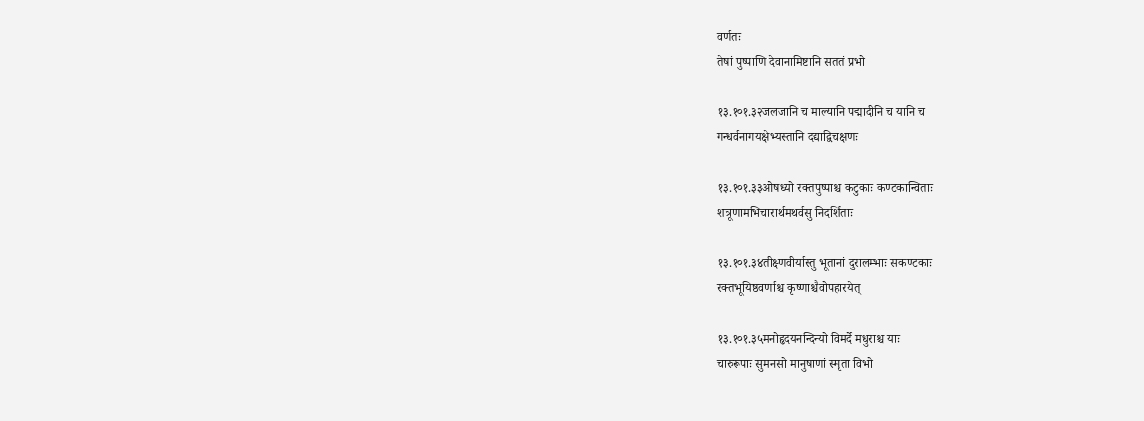वर्णतः
तेषां पुष्पाणि देवानामिष्टानि सततं प्रभो

१३.१०१.३२जलजानि च माल्यानि पद्मादीनि च यानि च
गन्धर्वनागयक्षेभ्यस्तानि दद्याद्विचक्षणः

१३.१०१.३३ओषध्यो रक्तपुष्पाश्च कटुकाः कण्टकान्विताः
शत्रूणामभिचारार्थमथर्वसु निदर्शिताः

१३.१०१.३४तीक्ष्णवीर्यास्तु भूतानां दुरालम्भाः सकण्टकाः
रक्तभूयिष्ठवर्णाश्च कृष्णाश्चैवोपहारयेत्

१३.१०१.३५मनोहृदयनन्दिन्यो विमर्दे मधुराश्च याः
चारुरूपाः सुमनसो मानुषाणां स्मृता विभो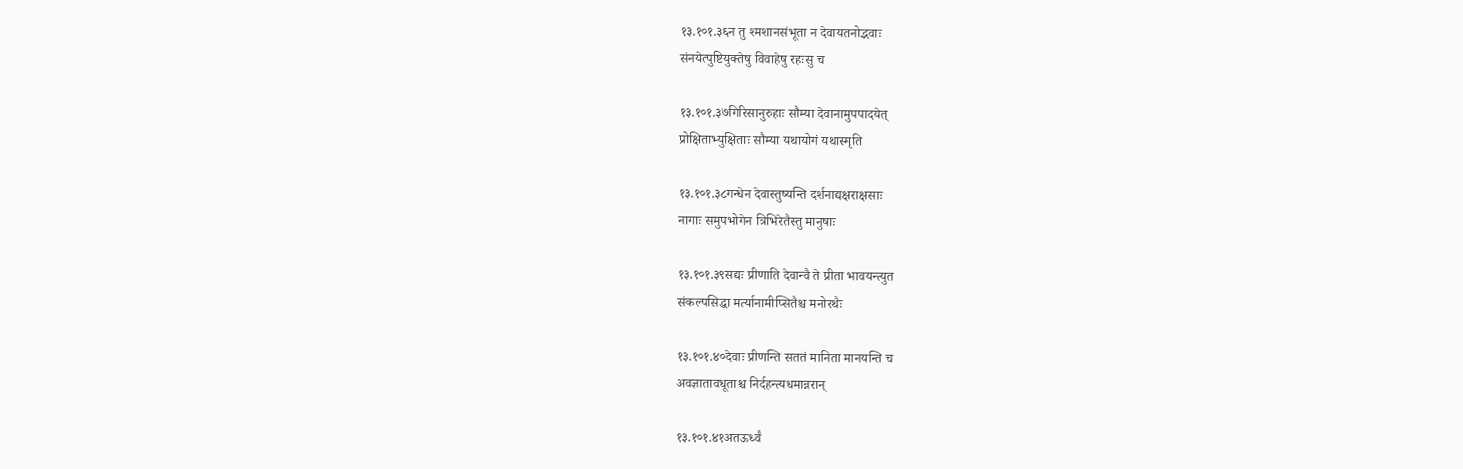१३.१०१.३६न तु श्मशानसंभूता न देवायतनोद्भवाः
संनयेत्पुष्टियुक्तेषु विवाहेषु रहःसु च

१३.१०१.३७गिरिसानुरुहाः सौम्या देवानामुपपादयेत्
प्रोक्षिताभ्युक्षिताः सौम्या यथायोगं यथास्मृति

१३.१०१.३८गन्धेन देवास्तुष्यन्ति दर्शनाद्यक्षराक्षसाः
नागाः समुपभोगेन त्रिभिरेतैस्तु मानुषाः

१३.१०१.३९सद्यः प्रीणाति देवान्वै ते प्रीता भावयन्त्युत
संकल्पसिद्धा मर्त्यानामीप्सितैश्च मनोरथैः

१३.१०१.४०देवाः प्रीणन्ति सततं मानिता मानयन्ति च
अवज्ञातावधूताश्च निर्दहन्त्यधमान्नरान्

१३.१०१.४१अतऊर्ध्वं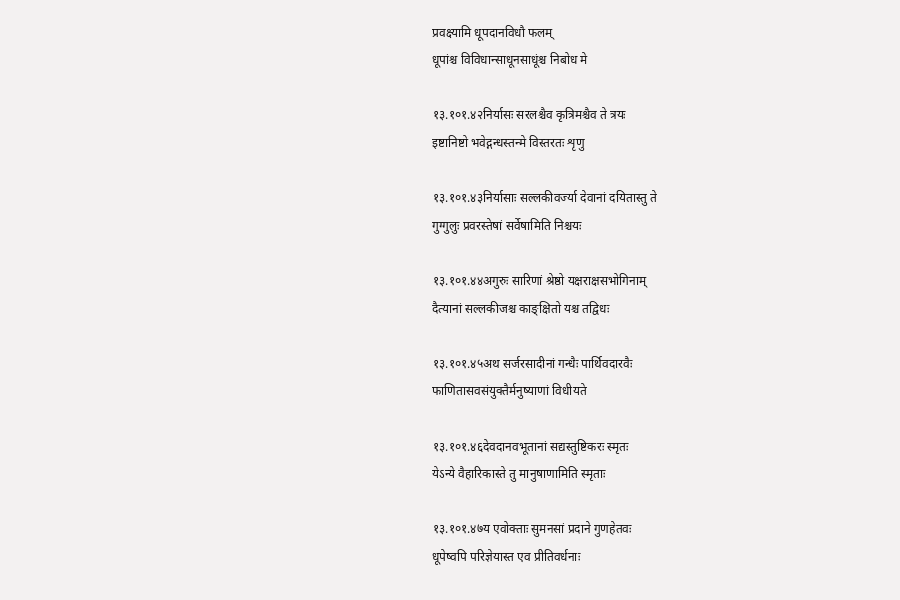प्रवक्ष्यामि धूपदानविधौ फलम्
धूपांश्च विविधान्साधूनसाधूंश्च निबोध मे

१३.१०१.४२निर्यासः सरलश्चैव कृत्रिमश्चैव ते त्रयः
इष्टानिष्टो भवेद्गन्धस्तन्मे विस्तरतः शृणु

१३.१०१.४३निर्यासाः सल्लकीवर्ज्या देवानां दयितास्तु ते
गुग्गुलुः प्रवरस्तेषां सर्वेषामिति निश्चयः

१३.१०१.४४अगुरुः सारिणां श्रेष्ठो यक्षराक्षसभोगिनाम्
दैत्यानां सल्लकीजश्च काङ्क्षितो यश्च तद्विधः

१३.१०१.४५अथ सर्जरसादीनां गन्धैः पार्थिवदारवैः
फाणितासवसंयुक्तैर्मनुष्याणां विधीयते

१३.१०१.४६देवदानवभूतानां सद्यस्तुष्टिकरः स्मृतः
येऽन्ये वैहारिकास्ते तु मानुषाणामिति स्मृताः

१३.१०१.४७य एवोक्ताः सुमनसां प्रदाने गुणहेतवः
धूपेष्वपि परिज्ञेयास्त एव प्रीतिवर्धनाः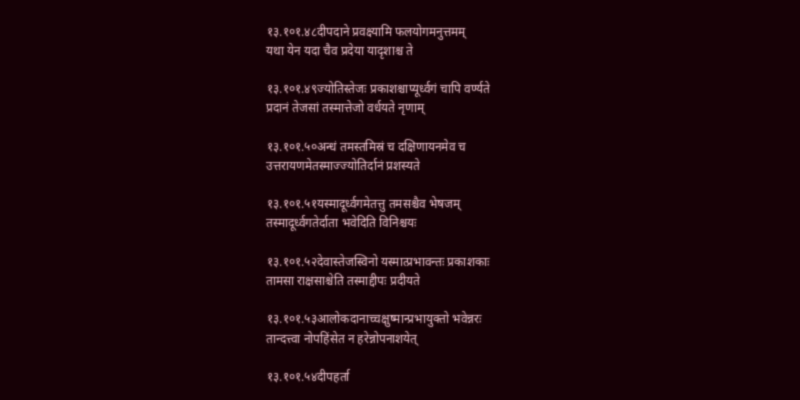१३.१०१.४८दीपदाने प्रवक्ष्यामि फलयोगमनुत्तमम्
यथा येन यदा चैव प्रदेया यादृशाश्च ते

१३.१०१.४९ज्योतिस्तेजः प्रकाशश्चाप्यूर्ध्वगं चापि वर्ण्यते
प्रदानं तेजसां तस्मात्तेजो वर्धयते नृणाम्

१३.१०१.५०अन्धं तमस्तमिस्रं च दक्षिणायनमेव च
उत्तरायणमेतस्माज्ज्योतिर्दानं प्रशस्यते

१३.१०१.५१यस्मादूर्ध्वगमेतत्तु तमसश्चैव भेषजम्
तस्मादूर्ध्वगतेर्दाता भवेदिति विनिश्चयः

१३.१०१.५२देवास्तेजस्विनो यस्मात्प्रभावन्तः प्रकाशकाः
तामसा राक्षसाश्चेति तस्माद्दीपः प्रदीयते

१३.१०१.५३आलोकदानाच्चक्षुष्मान्प्रभायुक्तो भवेन्नरः
तान्दत्त्वा नोपहिंसेत न हरेन्नोपनाशयेत्

१३.१०१.५४दीपहर्ता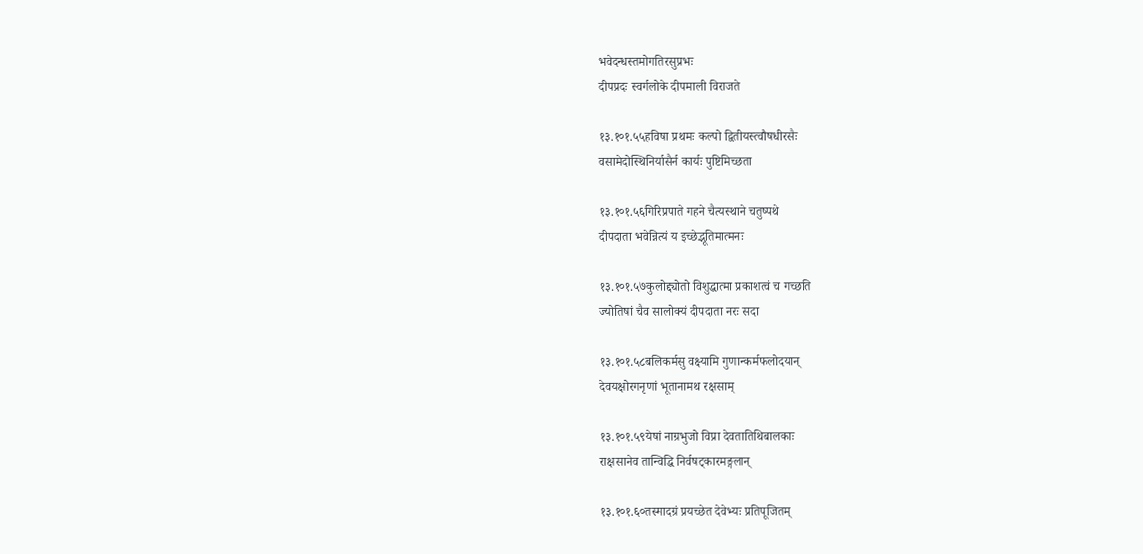भवेदन्धस्तमोगतिरसुप्रभः
दीपप्रदः स्वर्गलोके दीपमाली विराजते

१३.१०१.५५हविषा प्रथमः कल्पो द्वितीयस्त्वौषधीरसैः
वसामेदोस्थिनिर्यासैर्न कार्यः पुष्टिमिच्छता

१३.१०१.५६गिरिप्रपाते गहने चैत्यस्थाने चतुष्पथे
दीपदाता भवेन्नित्यं य इच्छेद्भूतिमात्मनः

१३.१०१.५७कुलोद्द्योतो विशुद्धात्मा प्रकाशत्वं च गच्छति
ज्योतिषां चैव सालोक्यं दीपदाता नरः सदा

१३.१०१.५८बलिकर्मसु वक्ष्यामि गुणान्कर्मफलोदयान्
देवयक्षोरगनृणां भूतानामथ रक्षसाम्

१३.१०१.५९येषां नाग्रभुजो विप्रा देवतातिथिबालकाः
राक्षसानेव तान्विद्धि निर्वषट्कारमङ्गलान्

१३.१०१.६०तस्मादग्रं प्रयच्छेत देवेभ्यः प्रतिपूजितम्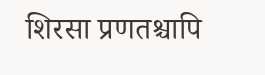शिरसा प्रणतश्चापि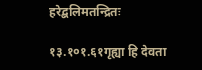हरेद्बलिमतन्द्रितः

१३.१०१.६१गृह्या हि देवता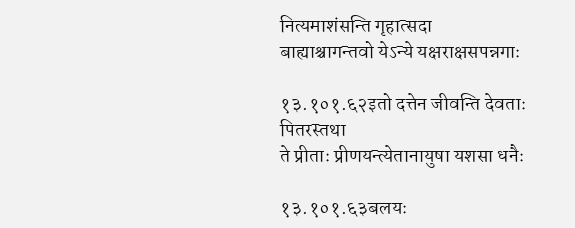नित्यमाशंसन्ति गृहात्सदा
बाह्याश्चागन्तवो येऽन्ये यक्षराक्षसपन्नगाः

१३.१०१.६२इतो दत्तेन जीवन्ति देवताः पितरस्तथा
ते प्रीताः प्रीणयन्त्येतानायुषा यशसा धनैः

१३.१०१.६३बलयः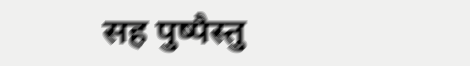सह पुष्पैस्तु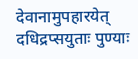देवानामुपहारयेत्
दधिद्रप्सयुताः पुण्याः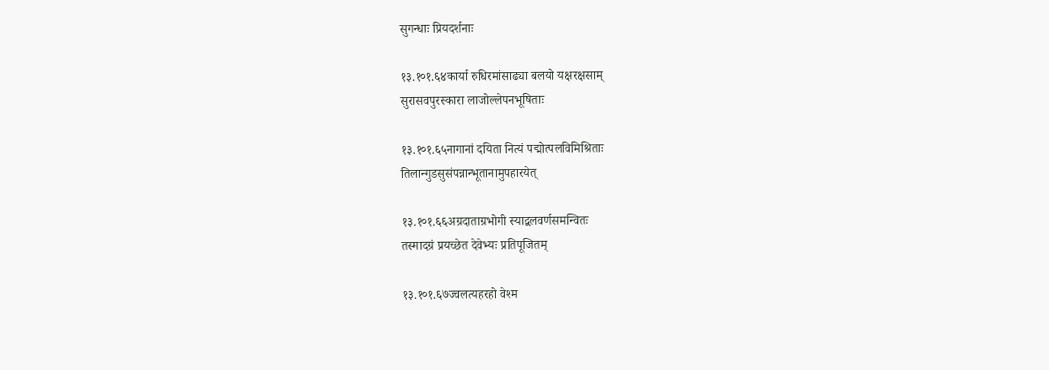सुगन्धाः प्रियदर्शनाः

१३.१०१.६४कार्या रुधिरमांसाढ्या बलयो यक्षरक्षसाम्
सुरासवपुरस्कारा लाजोल्लेपनभूषिताः

१३.१०१.६५नागानां दयिता नित्यं पद्मोत्पलविमिश्रिताः
तिलान्गुडसुसंपन्नान्भूतानामुपहारयेत्

१३.१०१.६६अग्रदाताग्रभोगी स्याद्बलवर्णसमन्वितः
तस्मादग्रं प्रयच्छेत देवेभ्यः प्रतिपूजितम्

१३.१०१.६७ज्वलत्यहरहो वेश्म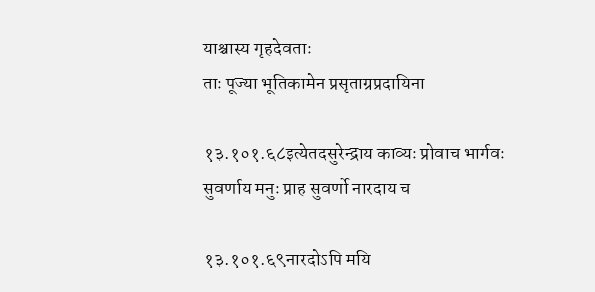याश्चास्य गृहदेवताः
ताः पूज्या भूतिकामेन प्रसृताग्रप्रदायिना

१३.१०१.६८इत्येतदसुरेन्द्राय काव्यः प्रोवाच भार्गवः
सुवर्णाय मनुः प्राह सुवर्णो नारदाय च

१३.१०१.६९नारदोऽपि मयि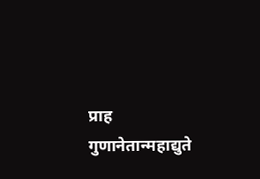प्राह गुणानेतान्महाद्युते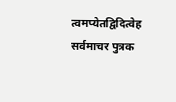त्वमप्येतद्विदित्वेह सर्वमाचर पुत्रक